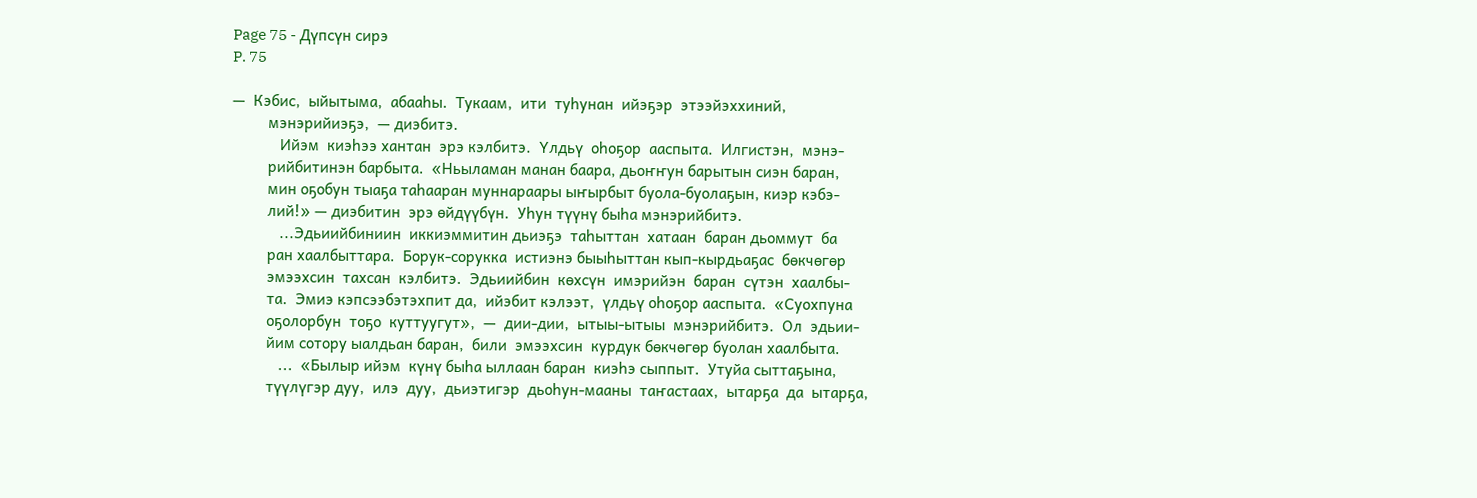Page 75 - Дүпсүн сирэ
P. 75

—  Кэбис,  ыйытыма,  абааһы.  Тукаам,  ити  туһунан  ийэҕэр  этээйэххиний,
         мэнэрийиэҕэ,  — диэбитэ.
            Ийэм  киэһээ хантан  эрэ кэлбитэ.  Үлдьү  оһоҕор  ааспыта.  Илгистэн,  мэнэ-
         рийбитинэн барбыта.  «Ньыламан манан баара, дьоҥҥун барытын сиэн баран,
         мин оҕобун тыаҕа таһааран муннараары ыҥырбыт буола-буолаҕын, киэр кэбэ-
         лий!» — диэбитин  эрэ өйдүүбүн.  Уһун түүнү быһа мэнэрийбитэ.
            ...Эдьиийбиниин  иккиэммитин дьиэҕэ  таһыттан  хатаан  баран дьоммут  ба
         ран хаалбыттара.  Борук-сорукка  истиэнэ быыһыттан кып-кырдьаҕас  бөкчөгөр
         эмээхсин  тахсан  кэлбитэ.  Эдьиийбин  көхсүн  имэрийэн  баран  сүтэн  хаалбы-
         та.  Эмиэ кэпсээбэтэхпит да,  ийэбит кэлээт,  үлдьү оһоҕор ааспыта.  «Суохпуна
         оҕолорбун  тоҕо  куттуугут»,  —  дии-дии,  ытыы-ытыы  мэнэрийбитэ.  Ол  эдьии-
         йим сотору ыалдьан баран,  били  эмээхсин  курдук бөкчөгөр буолан хаалбыта.
            ...  «Былыр ийэм  күнү быһа ыллаан баран  киэһэ сыппыт.  Утуйа сыттаҕына,
         түүлүгэр дуу,  илэ  дуу,  дьиэтигэр  дьоһун-мааны  таҥастаах,  ытарҕа  да  ытарҕа,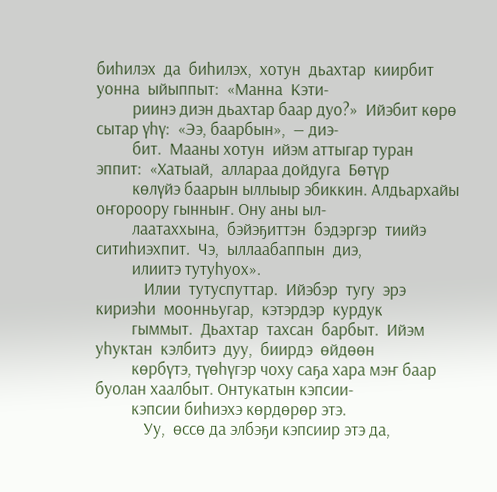биһилэх  да  биһилэх,  хотун  дьахтар  киирбит  уонна  ыйыппыт:  «Манна  Кэти-
         риинэ диэн дьахтар баар дуо?»  Ийэбит көрө сытар үһү:  «Ээ, баарбын»,  — диэ-
         бит.  Мааны хотун  ийэм аттыгар туран  эппит:  «Хатыай,  аллараа дойдуга  Бөтүр
         көлүйэ баарын ыллыыр эбиккин. Алдьархайы оҥороору гынныҥ. Ону аны ыл-
         лаатаххына,  бэйэҕиттэн  бэдэргэр  тиийэ  ситиһиэхпит.  Чэ,  ыллаабаппын  диэ,
         илиитэ тутуһуох».
            Илии  тутуспуттар.  Ийэбэр  тугу  эрэ  кириэһи  моонньугар,  кэтэрдэр  курдук
         гыммыт.  Дьахтар  тахсан  барбыт.  Ийэм  уһуктан  кэлбитэ  дуу,  биирдэ  өйдөөн
         көрбүтэ, түөһүгэр чоху саҕа хара мэҥ баар буолан хаалбыт. Онтукатын кэпсии-
         кэпсии биһиэхэ көрдөрөр этэ.
            Уу,  өссө да элбэҕи кэпсиир этэ да,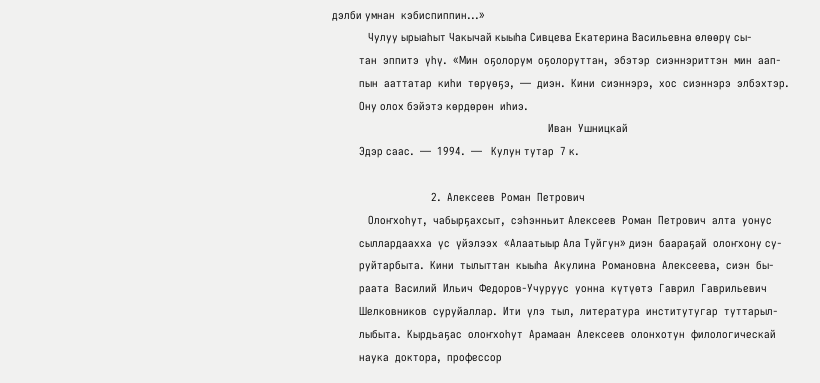дэлби умнан  кэбиспиппин...»
            Чулуу ырыаһыт Чакычай кыыһа Сивцева Екатерина Васильевна өлөөрү сы-
         тан  эппитэ  үһү.  «Мин  оҕолорум  оҕолоруттан,  эбэтэр  сиэннэриттэн  мин  аап-
         пын  ааттатар  киһи  төрүөҕэ,  —  диэн.  Кини  сиэннэрэ,  хос  сиэннэрэ  элбэхтэр.
         Ону олох бэйэтэ көрдөрөн  иһиэ.
                                                                        Иван  Ушницкай
         Эдэр саас.  —  1994.  —   Кулун тутар  7 к.

                                 2.  Алексеев  Роман  Петрович
            Олоҥхоһут,  чабырҕахсыт,  сэһэнньит Алексеев  Роман  Петрович  алта  уонус
         сыллардаахха  үс  үйэлээх  «Алаатыыр Ала Туйгун» диэн  баараҕай  олоҥхону су-
         руйтарбыта.  Кини  тылыттан  кыыһа  Акулина  Романовна  Алексеева,  сиэн  бы-
         раата  Василий  Ильич  Федоров-Учуруус  уонна  күтүөтэ  Гаврил  Гаврильевич
         Шелковников  суруйаллар.  Ити  үлэ  тыл,  литература  институтугар  туттарыл-
         лыбыта.  Кырдьаҕас  олоҥхоһут  Арамаан  Алексеев  олонхотун  филологическай
         наука  доктора,  профессор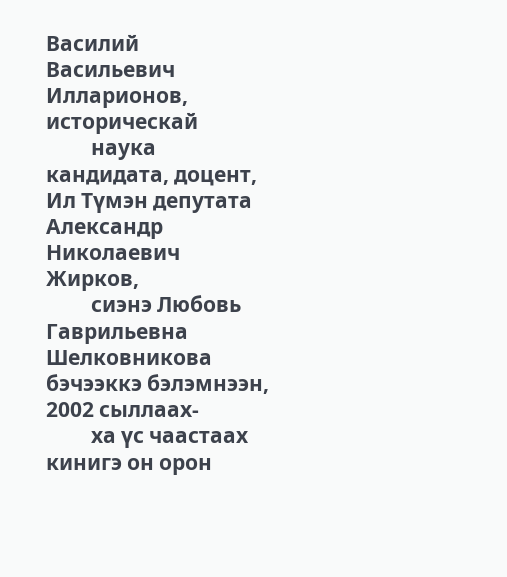Василий  Васильевич  Илларионов,  историческай
         наука  кандидата, доцент,  Ил Түмэн депутата Александр  Николаевич Жирков,
         сиэнэ Любовь Гаврильевна Шелковникова бэчээккэ бэлэмнээн, 2002 сыллаах-
         ха үс чаастаах кинигэ он орон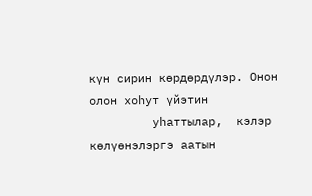күн сирин көрдөрдүлэр. Онон олон хоһут үйэтин
         уһаттылар,  кэлэр  көлүөнэлэргэ аатын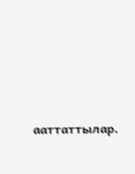ааттаттылар.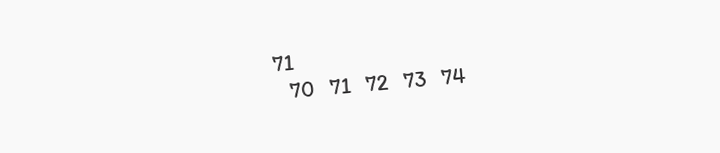71
   70   71   72   73   74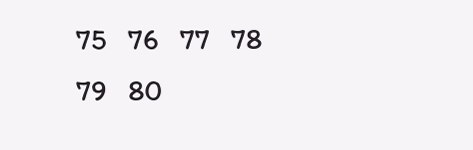75   76   77   78   79   80